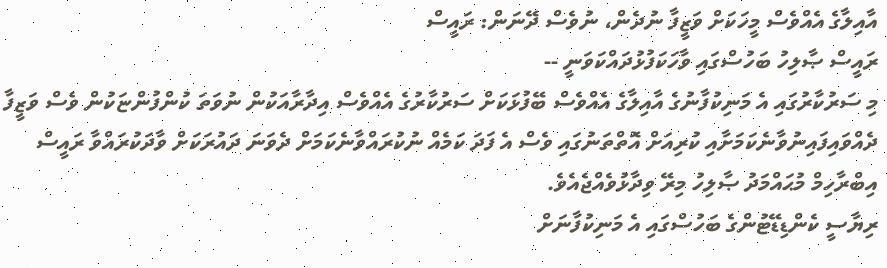އާއިލާގެ އެއްވެސް މީހަކަށް ވަޒީފާ ނުދެން، ނުވެސް ދޭނަން: ރައީސް
ރައީސް ޞާލިހު ބަހުސްގައި ވާހަކަފުޅުދައްކަވަނީ --
މި ސަރުކާރުގައި އެ މަނިކުފާނުގެ އާއިލާގެ އެއްވެސް ބޭފުޅަކަށް ސަރުކާރުގެ އެއްވެސް އިދާރާއަކުން ނުވަތަ ކުންފުންޏަކުން ވެސް ވަޒީފާ ދެއްވައިފައިނުވާނެކަމަށާއި ކުރިއަށް އޮތްތަނުގައި ވެސް އެ ފަދަ ކަމެއް ނުކުރައްވާނެކަމަށް ދެވަނަ ދައުރަކަށް ވާދަކުރައްވާ ރައީސް އިބްރާހިމް މުޙައްމަދު ޞާލިހު މިރޭ ވިދާޅުވެއްޖެއެވެ.
ރިޔާސީ ކެންޑިޑޭޓުންގެ ބަހުސްގައި އެ މަނިކުފާނަށް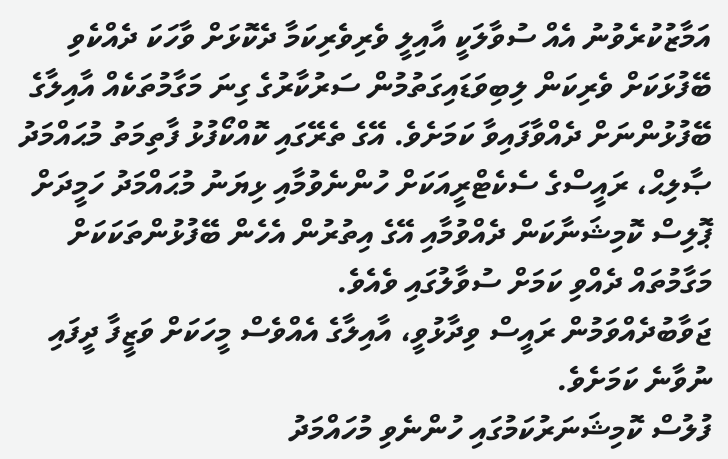އަމާޒުކުރެވުނު އެއް ސުވާލަކީ އާއިލީ ވެރިވެރިކަމާ ދެކޮޅަށް ވާހަކަ ދެއްކެވި ބޭފުޅަކަށް ވެރިކަން ލިބިވަޑައިގަތުމުން ސަރުކާރުގެ ގިނަ މަގާމުތަކެއް އާއިލާގެ ބޭފުޅުންނަށް ދެއްވާފައިވާ ކަމަށެވެ. އޭގެ ތެރޭގައި ކޮއްކޯފުޅު ފާތިމަތު މުޙައްމަދު ޞާލިޙް، ރައީސްގެ ސެކެޓްރީއަކަށް ހުންނެވުމާއި ޅިޔަނު މުޙައްމަދު ހަމީދަށް ޕޮލިސް ކޮމިޝަނާކަން ދެއްވުމާއި އޭގެ އިތުރުން އެހެން ބޭފުޅުންތަކަކަށް މަގާމުތައް ދެއްވި ކަމަށް ސުވާލުގައި ވެއެވެ.
ޖަވާބުދެއްވަމުން ރައީސް ވިދާޅުވީ، އާއިލާގެ އެއްވެސް މީހަކަށް ވަޒީފާ ދީފައި ނުވާނެ ކަމަށެވެ.
ފުލުސް ކޮމިޝަނަރުކަމުގައި ހުންނެވި މުހައްމަދު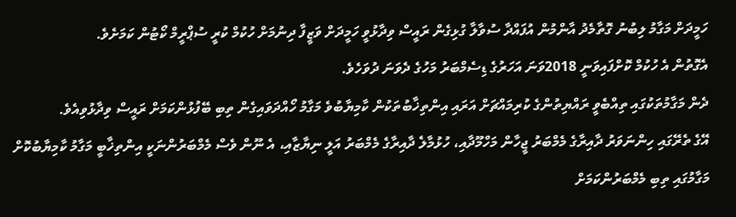ހަމީދަށް މަގާމު ލިބުނު ގޮތާމެދު އާންމުން އުފައްދާ ސުވާލާ ގުޅިގެން ރައީސް ވިދާޅުވީ ހަމީދަށް ވަޒީފާ ދިނުމަށް ހުކުމް ކުރީ ސުޕްރީމް ކޯޓުން ކަމަށެވެ.
އެގޮތުން އެ ހުކުމް ކޮށްފައިވަނީ 2018ވަނަ އަހަރުގެ ޑިސެމްބަރު މަހުގެ ދެވަނަ ދުވަހެވެ.
ދެން މަގާމުތަކުގައި ތިއްބެވީ ރައްޔިތުންގެ ކުރިމައްޗަށް އަރައި އިންތިޚާބުތަކުން ކާމިޔާބުވެ މަގާމު ހޯއްދަވައިގެން ތިބި ބޭފުޅުންކަމަށް ރައީސް ވިދާޅުވިއެވެ.
އޭގެ ތެރޭގައި ހިންނަވަރު ދާއިރާގެ މެމްބަރު ޖީހާން މަހްމޫދާއި، ހުޅުމާލެ ދާއިރާގެ މެމްބަރު އަލީ ނިޔާޒާއި، އެ ނޫން ވެސް މެމްބަރުންނަކީ އިންތިޚާބީ މަގާމު ކާމިޔާބުކޮށް މަގާމުގައި ތިބި މެމްބަރުންކަމަށް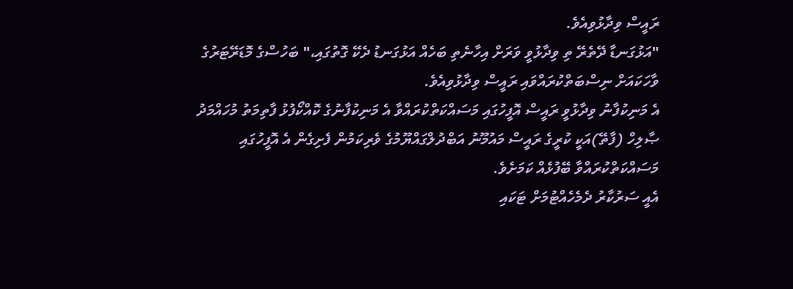ރައީސް ވިދާޅުވިއެވެ.
"އަޅުގަނޑާ ދޭތެރޭ ތި ވިދާޅުވީ ވަރަށް އިހާނެތި ބަހެއް އަޅުގަނޑު ދެކޭ ގޮތުގައި،" ބަހުސްގެ މޮޑަރޭޓަރުގެ ވާހަކައަށް ނިސްބަތްކުރައްވައި ރައީސް ވިދާޅުވިއެވެ.
އެ މަނިކުފާނު ވިދާޅުވީ ރައީސް އޮފީހުގައި މަސައްކަތްކުރައްވާ އެ މަނިކުފާނުގެ ކޮއްކޯފުޅު ފާތިމަތު މުހައްމަދު ޞާލިހް (ފާތޭ)އަކީ ކުރީގެ ރައީސް މައުމޫނު އަބްދުލްގައްޔޫމުގެ ވެރިކަމުން ފެށިގެން އެ އޮފީހުގައި މަސައްކަތްކުރައްވާ ބޭފުޅެއް ކަމަށެވެ.
އެއީ ސަރުކާރު ދެމެހެއްޓުމަށް ޓަކައި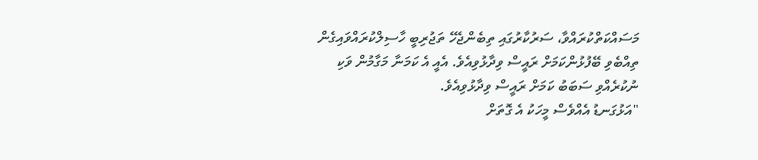މަސައްކަތްކުރައްވާ، ސަރުކާރުގައި ތިބެންޖެހޭ ތަޖުރިބީ ހާސިލްކުރައްވައިގެން ތިއްބެވި ބޭފުޅުންކަމަށް ރައީސް ވިދާޅުވިއެވެ. އެއީ އެ ކަމަނާ މަގާމުން ވަކި ނުކުރެއްވި ސަބަބު ކަމަށް ރައީސް ވިދާޅުވިއެވެ.
"އަޅުގަނޑު އެއްވެސް މީހަކު އެ ގޮތަށް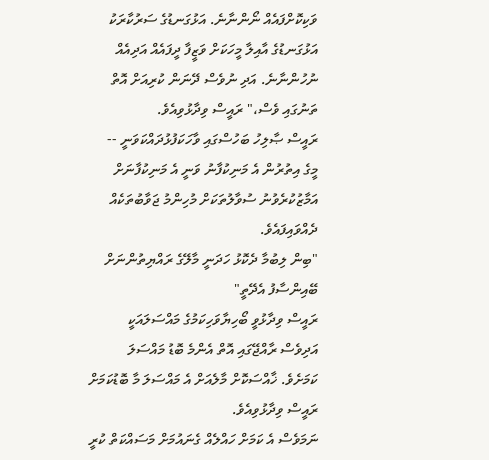ވަކިކޮށްފައެއް ނޯންނާނެ. އަޅުގަނޑުގެ ސަރުކާރަކު އަޅުގަނޑުގެ އާއިލާ މީހަކަށް ވަޒީފާ ދީފައެއް އަދިއެއް ނުހުންނާނެ. އަދި ނުވެސް ދޭނަން ކުރިއަށް އޮތް ތަނުގައި ވެސް،" ރައީސް ވިދާޅުވިއެވެ.
ރައީސް ޞާލިހު ބަހުސްގައި ވާހަކަފުޅުދައްކަވަނީ --
މީގެ އިތުރުން އެ މަނިކުފާނު ވަނީ އެ މަނިކުފާނަށް އަމާޒުކުރެވުނު ސުވާލުތަކަށް މުހިންމު ޖަވާބުތަކެއް ދެއްވައިފައެވެ.
"ބިން ލިބުމާ ދެކޮޅު ހަދަނީ މާލޭގެ ރައްޔިތުންނަށް ބޭއިންސާފު އެދޭތީ"
ރައީސް ވިދާޅުވީ ބޯހިޔާވަހިކަމުގެ މައްސަލައަކީ އަދިވެސް ރާއްޖޭގައި އޮތް އެންމެ ބޮޑު މައްސަލަ ކަމަށެވެ. ޚާއްސަކޮށް މާލެއަށް އެ މައްސަލަ މާ ބޮޑުކަމަށް ރައީސް ވިދާޅުވިއެވެ.
ނަމަވެސް އެ ކަމަށް ހައްލެއް ގެނައުމަށް މަސައްކަތް ކުރީ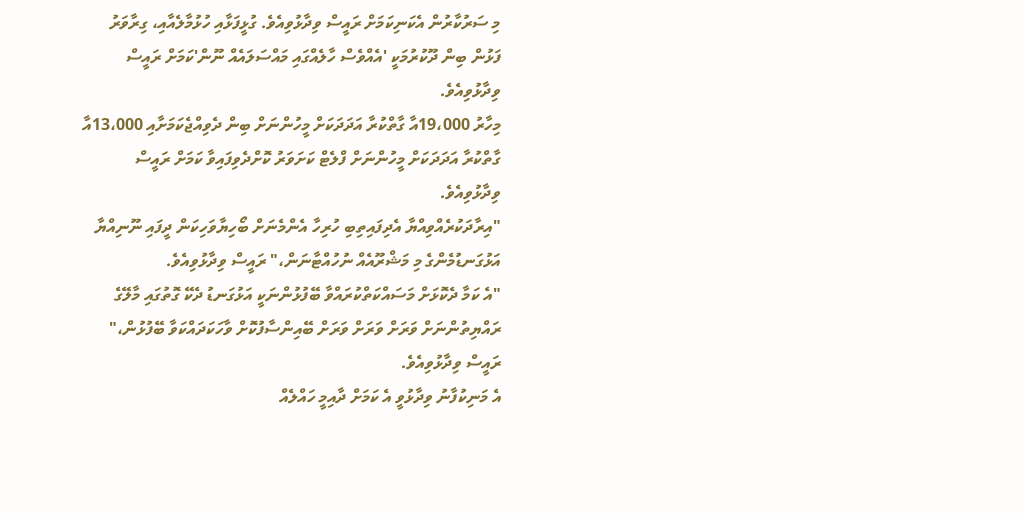މި ސަރުކާރުން އެކަނިކަމަށް ރައީސް ވިދާޅުވިއެވެ. ގުޅީފަޅާއި ހުޅުމާލެއާއި، ގިރާވަރު ފަޅުން ބިން ދޫކުރުމަކީ 'އެއްވެސް ހާލެއްގައި މައްސަލައެއް ނޫން'ކަމަށް ރައީސް ވިދާޅުވިއެވެ.
މިހާރު 19،000އާ ގާތްކުރާ އަދަދަކަށް މީހުންނަށް ބިން ދެވިއްޖެކަމަށާއި 13،000އާ ގާތްކުރާ އަދަދަކަށް މީހުންނަށް ފްލެޓް ކަށަވަރު ކޮށްދެވިފައިވާ ކަމަށް ރައީސް ވިދާޅުވިއެވެ.
"އިރާދަކުރެއްވިއްޔާ އެދިފައިތިބި ހުރިހާ އެންމެނަށް ބޯހިޔާވަހިކަން ދީފައި ނޫނިއްޔާ އަޅުގަނޑުމެންގެ މި މަޝްރޫއެއް ނުހުއްޓާނަން،" ރައީސް ވިދާޅުވިއެވެ.
"އެ ކަމާ ދެކޮޅަށް މަސައްކަތްކުރައްވާ ބޭފުޅުންނަކީ އަޅުގަނޑު ދެކޭ ގޮތުގައި މާލޭގެ ރައްޔިތުންނަށް ވަރަށް ވަރަށް ވަރަށް ބޭއިންސާފުކޮށް ވާހަކަދައްކަވާ ބޭފުޅުން،" ރައީސް ވިދާޅުވިއެވެ.
އެ މަނިކުފާނު ވިދާޅުވީ އެ ކަމަށް ދާއިމީ ހައްލެއް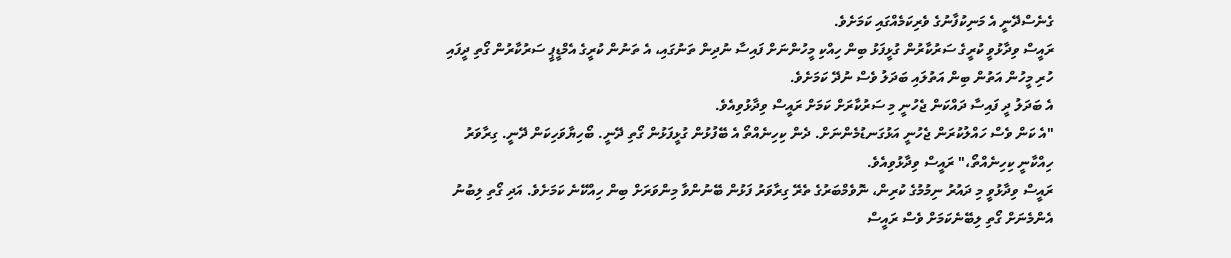ގެނެސްދޭނީ އެ މަނިކުފާނުގެ ވެރިކަމެއްގައި ކަމަށެވެ.
ރައީސް ވިދާޅުވީ ކުރީގެ ސަރުކާރުން ގުޅީފަޅު ބިން ހިއްކި މީހުންނަށް ފައިސާ ނުދިން ތަނުގައި، އެ ތަނުން ކުރީގެ އެމްޑީޕީ ސަރުކާރުން ގޯތި ދީފައި ހުރި މީހުން އަތުން ބިން އަތުލައި ބަދަލު ވެސް ނުދޭ ކަމަށެވެ.
އެ ބަދަލު ދީ ފައިސާ ދައްކަން ޖެހުނީ މި ސަރުކާރަށް ކަމަށް ރައީސް ވިދާޅުވިއެވެ.
"އެ ކަން ވެސް ހައްލުކުރަން ޖެހުނީ އަޅުގަނޑުމެންނަށް. ދެން ކިހިނެއްތޯ އެ ބޭފުޅުން ގުޅީފަޅުން ގޯތި ދޭނީ. ބޯހިޔާވަހިކަން ދޭނީ. ގިރާވަރު ހިއްކާނީ ކިހިނެއްތޯ،" ރައީސް ވިދާޅުވިއެވެ.
ރައީސް ވިދާޅުވީ މި ދައުރު ނިމުމުގެ ކުރިން، ނޮވެމްބަރުގެ ތެރޭ ގިރާވަރު ފަޅުން ބޭނުންވާ މިންވަރަށް ބިން ހިއްކޭނެ ކަމަށެވެ. އަދި ގޯތި ލިބުނު އެންމެނަށް ގޯތި ލިބޭނެކަމަށް ވެސް ރައީސް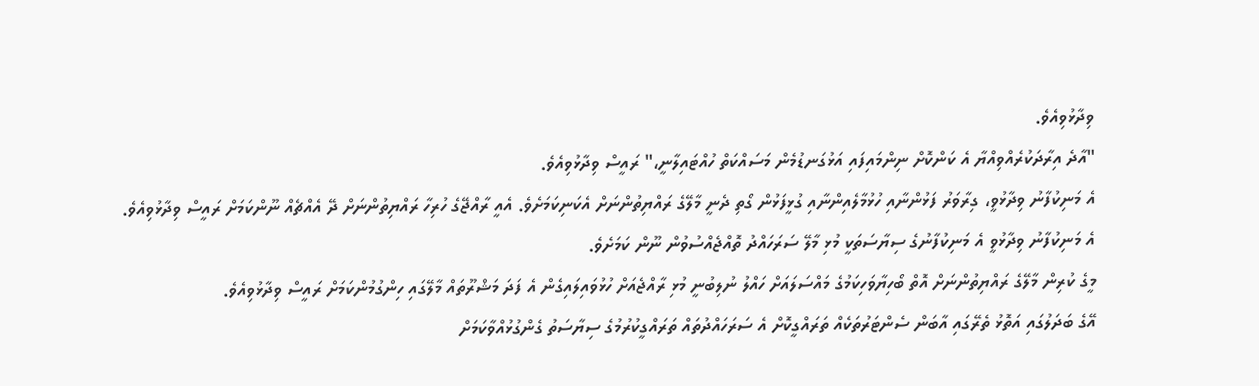ވިދާޅުވިއެވެ.
"އާދެ އިރާދަކުރެއްވިއްޔާ އެ ކަންކޮށް ނިންމައިފައި އަޅުގަނޑުމެން މަސައްކަތް ހުއްޓައިލާނީ،" ރައީސް ވިދާޅުވިއެވެ.
އެ މަނިކުފާނު ވިދާޅުވީ، ގިރާވަރު ފަޅުންނާއި ހުޅުމާލެއިންނާއި ގުޅީފަޅުން ގޯތި ދެނީ މާލޭގެ ރައްޔިތުންނަށް އެކަނިކަމަށެވެ. އެއީ ރާއްޖޭގެ ހުރިހާ ރައްޔިތުންނަށް ދޭ އެއްޗެއް ނޫންކަމަށް ރައީސް ވިދާޅުވިއެވެ.
އެ މަނިކުފާނު ވިދާޅުވީ އެ މަނިކުފާނުގެ ސިޔާސަތަކީ މުޅި މާލޭ ސަރަހައްދު ތޮއްޖެއްސުވުން ނޫން ކަމަށެވެ.
މީގެ ކުރިން މާލޭގެ ރައްޔިތުންނަށް އޮތް ބޯހިޔާވަހިކަމުގެ މައްސަލައަށް ހައްލު ނުލިބުނީ މުޅި ރާއްޖެއަށް ހުޅުވައިލައިގެން އެ ފަދަ މަޝްރޫތައް މާލޭގައި ހިންގުމުންކަމަށް ރައީސް ވިދާޅުވިއެވެ.
އޭގެ ބަދަލުގައި އަތޮޅު ތެރޭގައި އާބަން ސެންޓަރުތަކެއް ތަރައްގީކޮށް އެ ސަރަހައްދުތައް ތަރައްގީކުރުމުގެ ސިޔާސަތު ގެންގުޅުއްވާކަމަށް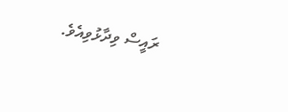ރައީސް ވިދާޅުވިއެވެ.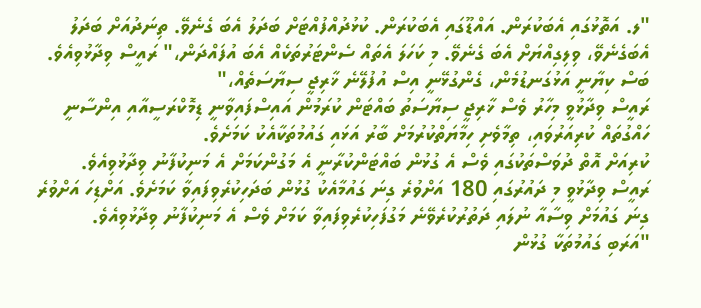"ލ. އަތޮޅުގައި އެބަކުރަން. އައްޑޫގައި އެބަކުރަން. ކުޅުދުއްފުއްޓަށް ބަދަލު އެބަ ގެނެވޭ. ތިނަދުއަށް ބަދަލު އެބަގެނެވޭ، ވިލިގިއްޔަށް އެބަ ގެނެވޭ. މި ކަހަލަ އެތައް ސެންޓަރުތަކެއް އެބަ އުފައްދަން،" ރައީސް ވިދާޅުވިއެވެ.
ބަސް ކިޔާނީ އަޅުގަނޑުމެން، ގެންގުޅޭނީ އިސް އުފުލޭނެ ޚާރިޖީ ސިޔާސަތެއް،"
ރައީސް ވިދާޅުވީ މިހާރު ވެސް ޚާރިޖީ ސިޔާސަތު ބައްޓަން ކުރަމުން އައިސްފައިވާނީ ޑިމޮކްރަސީއާއި އިންސާނީ ހައްގުތައް ކުރިއަރުވައި، ތިމާވެށި ހިމާޔަތްކުރުމަށް ބާރު އަޅައި ގައުމުތަކާއެކު ކަމަށެވެ.
ކުރިއަށް އޮތް ދުވަސްތަކުގައި ވެސް އެ ގުޅުން ބައްޓަންކުރާނީ އެ މަގުންކަމަށް އެ މަނިކުފާނު ވިދާޅުވިއެވެ.
ރައީސް ވިދާޅުވީ މި ދައުރުގައި 180 އަށްވުރެ ގިނަ ގައުމާއެކު ގުޅުން ބަދަހިކުރެވިފައިވާ ކަމަށެވެ. އަށްޑިހަ އަށްވުރެ ގިނަ ގައުމަށް ވިސާއާ ނުލައި ދަތުރުކުރެވޭނެ މަގުފަހިކުރެވިފައިވާ ކަމަށް ވެސް އެ މަނިކުފާނު ވިދާޅުވިއެވެ.
"އަރަބި ގައުމުތަކާ ގުޅުން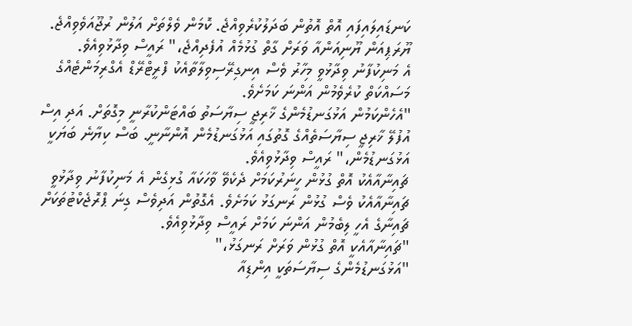ކަނޑައިލައިފައި އޮތް އޮތުން ބަދަލުކުރެވިއްޖެ. ކޮމަން ވެލްތަށް އަލުން ރުޖޫއަވެވިއްޖެ. ޔޫރަޕިއަން ޔޫނިއަންއާ ވަރަށް ގާތް ގުޅުމެއް އުފެދިއްޖެ،" ރައީސް ވިދާޅުވިއެވެ.
އެ މަނިކުފާނު ވިދާޅުވީ މިހާރު ވެސް އިނގިރޭސިވިލާތާއެކު ފްރީޓްރޭޑް އެގްރިމަންޓެއްގެ މަސައްކަތް ކުރެވެމުން އަންނަ ކަމަށެވެ.
"އެހެންކަމުން އަޅުގަނޑުމެންގެ ޚާރިޖީ ސިޔާސަތު ބައްޓަންކުރާނީ މިގޮތަށް. އަދި އިސް އުފުލޭ ޚާރިޖީ ސިޔާސަތެއްގެ ގޮތުގައި އަޅުގަނޑުމެން އޮންނާނީ. ބަސް ކިޔާނެ ބަޔަކީ އަޅުގަނޑުމެން،" ރައީސް ވިދާޅުވިއެވެ.
ޗައިނާއާއެކު އޮތް ގުޅުން ހީނަރުކަމަށް ދެކެވޭ ވާހަކައާ ގުޅިގެން އެ މަނިކުފާނު ވިދާޅުވީ ޗައިނާއާއެކު ވެސް ގުޅުން ރަނގަޅު ކަމަށެވެ. އެގޮތުން އަދިވެސް ގިނަ ޕްރޮޖެކްޓުތަކަށް ޗައިނާގެ އެހީ ލިބެމުން އަންނަ ކަމަށް ރައީސް ވިދާޅުވިއެވެ.
"ޗައިނާއާއެކީ އޮތް ގުޅުން ވަރަށް ރަނގަޅު،"
"އަޅުގަނޑުމެންގެ ސިޔާސަތަކީ އިންޑިއާ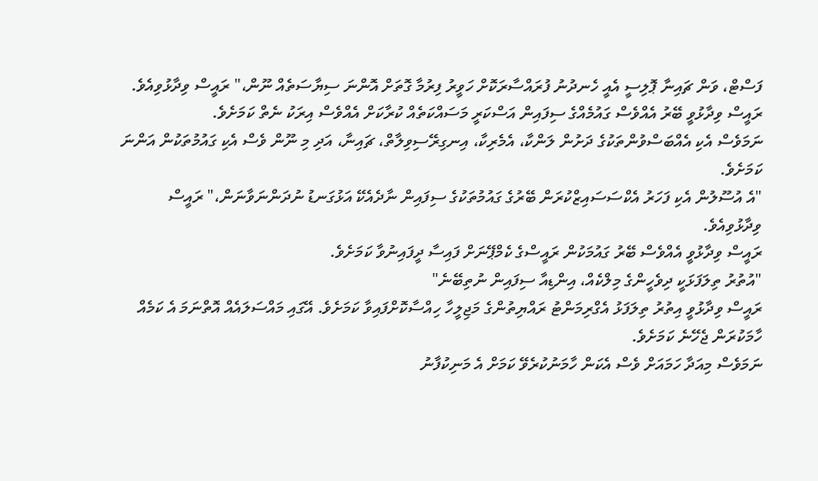ފަސްޓް، ވަން ޗައިނާ ޕޮލިސީ އެއީ ހެނދުނު ފުރައްސާރަކޮށް ހަވީރު ފިރުމާ ގޮތަށް އޮންނަ ސިޔާސަތެއް ނޫން،" ރައީސް ވިދާޅުވިއެވެ.
ރައީސް ވިދާޅުވީ ބޭރު އެއްވެސް ގައުމެއްގެ ސިފައިން އަސްކަރީ މަސައްކަތެއް ކުރާކަށް އެއްވެސް އިރަކު ނެތް ކަމަށެވެ.
ނަމަވެސް އެކި އެއްބަސްވުންތަކުގެ ދަށުން ލަންކާ، އެމެރިކާ، އިނގިރޭސިވިލާތް، ޗައިނާ، އަދި މި ނޫން ވެސް އެކި ގައުމުތަކުން އަންނަ ކަމަށެވެ.
"އެ އުސޫލުން އެކި ފަހަރު އެކްސަސައިޒްކުރަން ބޭރުގެ ގައުމުތަކުގެ ސިފައިން ނާދެއެކޭ އަޅުގަނޑު ނުދަންނަވާނަން،" ރައީސް ވިދާޅުވިއެވެ.
ރައީސް ވިދާޅުވީ އެއްވެސް ބޭރު ގައުމަކުން ރައީސްގެ ކެމްޕޭނަށް ފައިސާ ދީފައިނުވާ ކަމަށެވެ.
"އުތުރު ތިލަފަޅަކީ ދިވެހީންގެ މިލްކެއް، އިންޑިއާ ސިފައިން ނުތިބޭނެ"
ރައީސް ވިދާޅުވީ އިތުރު ތިލަފަޅު އެގްރިމަންޓު ރައްޔިތުންގެ މަޖިލީހާ ހިއްސާކޮށްފައިވާ ކަމަށެވެ. އޭގައި މައްސަލައެއް އޮތްނަމަ އެ ކަމެއް ހާމަކުރަން ޖެހޭނެ ކަމަށެވެ.
ނަމަވެސް މިއަދާ ހަމައަށް ވެސް އެކަން ހާމަނުކުރެވޭ ކަމަށް އެ މަނިކުފާނު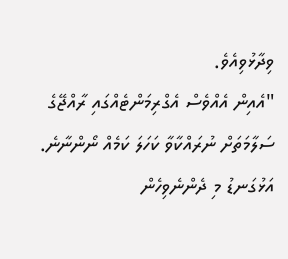ވިދާޅުވިއެވެ.
"އެއިން އެއްވެސް އެގްރިމަންޓެއްގައި ރާއްޖޭގެ ސަލާމަތަށް ނުރައްކާވާ ކަހަލަ ކަމެއް ނޯންނާނެ. އަޅުގަނޑު މި ދެންނެވިހެން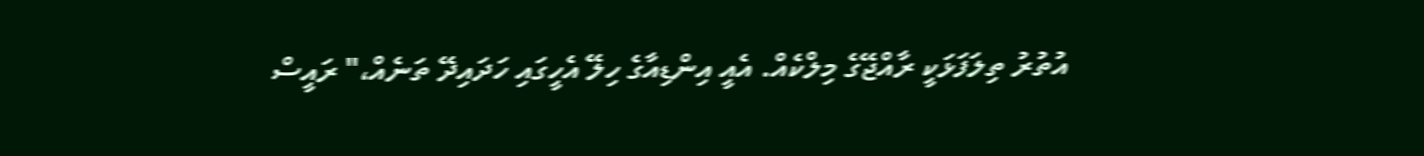އުތުރު ތިލަފަޅަކީ ރާއްޖޭގެ މިލްކެއް. އެއީ އިންޑިއާގެ ހިލޭ އެހީގައި ހަދައިދޭ ތަނެއް،" ރައީސް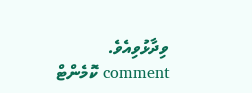ވިދާޅުވިއެވެ.
comment ކޮމެންޓް